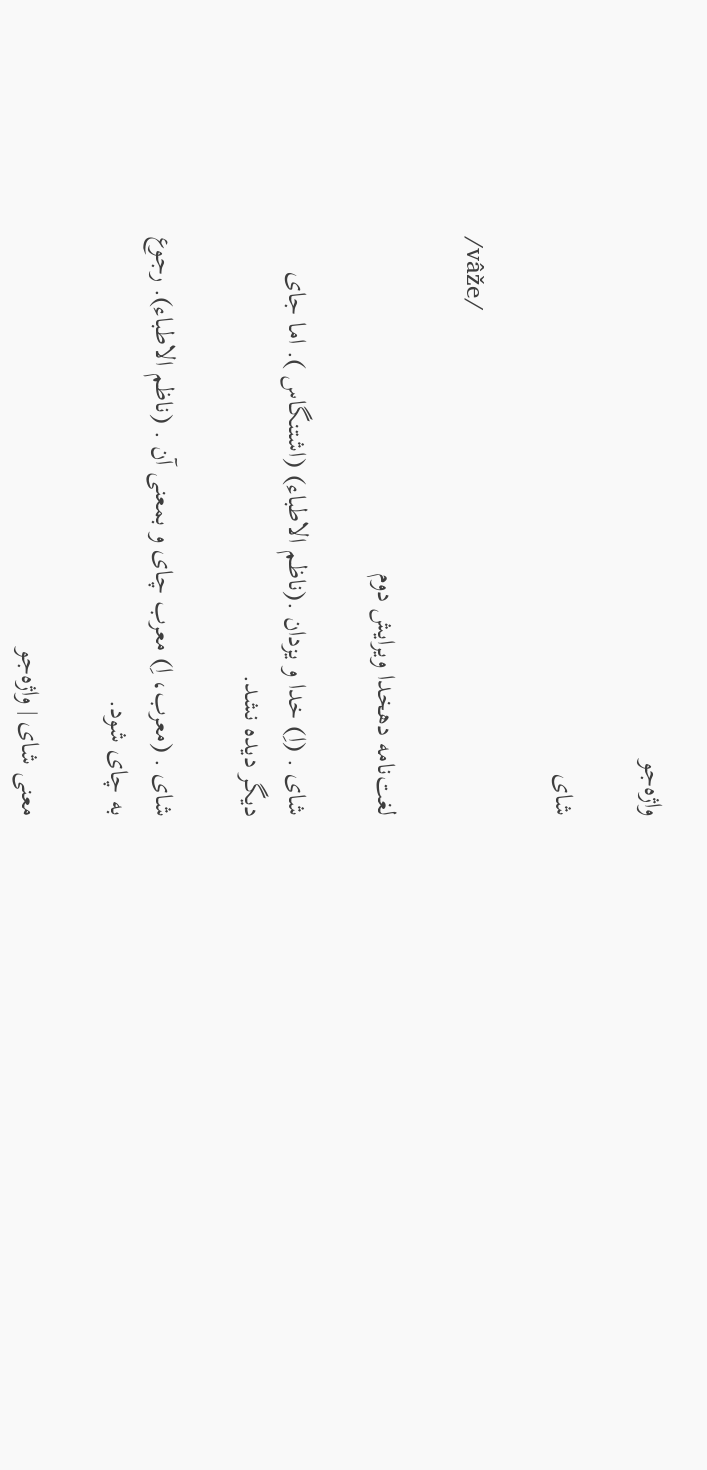واژه‌جو

شای

/vâže/

لغت‌نامه دهخدا ویرایش دوم

شای . (اِ) خدا و یزدان .(ناظم الاطباء) (اشتنگاس ). اما جای دیگر دیده نشد.

شای . (معرب، اِ) معرب چای و بمعنی آن . (ناظم الاطباء). رجوع به چای شود.

معنی شای | واژه‌جو